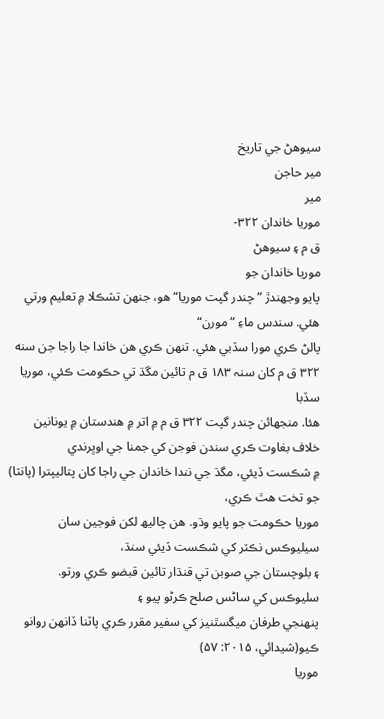سيوهڻ جي تاريخ
مير حاجن
مير
موريا خاندان ۳۲۲-
ق م ۽ سيوهڻ
موريا خاندان جو
پايو وجهندڙ ”چندر گپت موريا“ هو، جنهن تشڪلا ۾ تعليم ورتي هئي. سندس ماءِ ”مورن“
پالڻ ڪري مورا سڏبي هئي. تنهن ڪري هن خاندا جا راجا جن سنه ۳۲۲ ق م کان سنہ ۱۸۳ ق م تائين مگڌ تي حڪومت ڪئي، موريا سڏبا
هئا. منجهائن چندر گپت ۳۲۲ ق م ۾ اتر ۾ هندستان ۾ يونانين خلاف بغاوت ڪري سندن فوجن کي جمنا جي اوڀرندي
۾ شڪست ڏيئي، مگڌ جي نندا خاندان جي راجا کان پتاليپترا (پانٽا) جو تخت هٿ ڪري،
موريا حڪومت جو پايو وڌو. هن چاليھ لکن فوجين سان سيليوڪس نڪٽر کي شڪست ڏيئي سنڌ،
۽ بلوچستان جي صوبن تي قنڌار تائين قبضو ڪري ورتو. سليوڪس کي ساڻس صلح ڪرڻو پيو ۽
پنهنجي طرفان ميگسٿنيز کي سفير مقرر ڪري پاٽنا ڏانهن روانو ڪيو(شيدائي، ۲۰۱۵: ۵۷)
موريا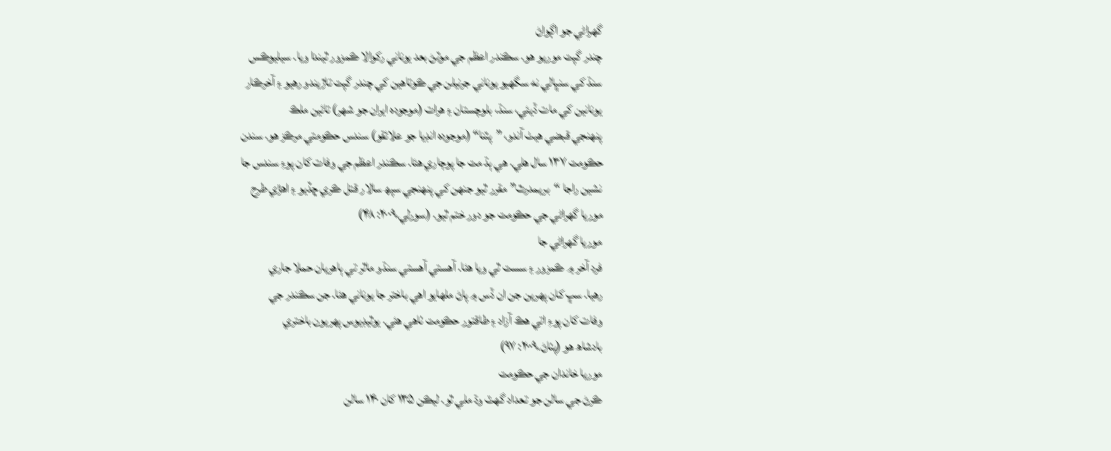گهراڻي جو اڳواڻ
چندر گپت موريو هو. سڪندر اعظم جي موٽڻ بعد يوناني رکوالا ڪمزور ٿيندا ويا. سيليوڪس
سنڌ کي سنڀالي نه سگهيو يوناني جرنيلن جي ڪوتاهين کي چندر گپت تاڙيندو رهيو ۽ آخرڪار
يونانين کي مات ڏيئي، سنڌ، بلوچستان ۽ هرات (موجوده ايران جو شهر) تائين ملڪ
پنهنجي قبضي هيٺ آندو، ”پٽنا“ (موجوده انڊيا جو علائقو) سندس حڪومتي مرڪز هو. سندن
حڪومت ۱۳۷ سال هلي. هي ٻڌ مت جا پوڄاري هئا. سڪندر اعظم جي وفات کان پوءِ سندس جا
نشين راجا “بريمدرٿ” مقرر ٿيو جنهن کي پنهنجي سپھ سالار قتل ڪري ڇڏيو ۽ اهڙي طرح
موريا گهراڻي جي حڪومت جو دور ختم ٿيو. (سورلي،۲۰۰۹: ۴۸)
موريا گهراڻي جا
فرد آخر ۾ ڪمزور ۽ سست ٿي ويا هئا. آهستي آهستي سنڌو ماٿر تي ٻاهريان حملا جاري
رهيا. سڀ کان پهرين جن ان ڏس ۾ پاڻ ملهايو اهي باختر جا يوناني هئا. جن سڪندر جي
وفات کان پوءِ اتي هڪ آزاد ۽ طاقتور حڪومت ٺاهي هئي. يوٿيڊيوس پهريون باختري
بادشاھ هو (پٺاڻ،۲۰۰۹: ۹۷)
موريا خاندان جي حڪومت
ڪرڻ جي سالن جو تعداد گهٽ وڌ ملي ٿو. ليڪن ۱۳۵ کان ۱۴۰ سالن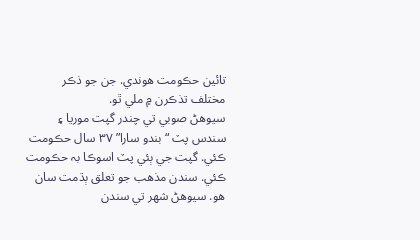تائين حڪومت هوندي. جن جو ذڪر مختلف تذڪرن ۾ ملي ٿو.
سيوهڻ صوبي تي چندر گپت موريا ۽ سندس پٽ “بندو سارا” ۳۷ سال حڪومت ڪئي. گپت جي ٻئي پٽ اسوڪا بہ حڪومت
ڪئي. سندن مذهب جو تعلق ٻڌمت سان هو. سيوهڻ شهر تي سندن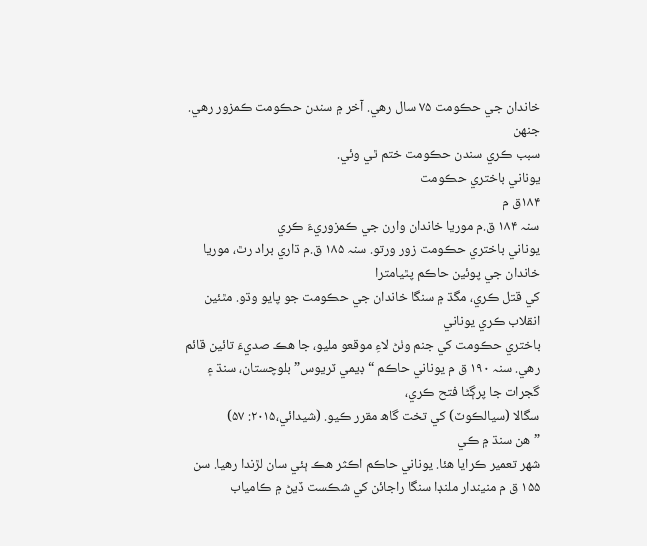خاندان جي حڪومت ۷۵ سال رهي. آخر ۾ سندن حڪومت ڪمزور رهي. جنهن
سبب ڪري سندن حڪومت ختم ٿي وئي.
يوناني باختري حڪومت
۱۸۴ق م
سنہ ۱۸۴ ق.م موريا خاندان وارن جي ڪمزوريءَ ڪري
يوناني باختري حڪومت زور ورتو. سنہ ۱۸۵ ق.م ڌاري براد رٿ، موريا خاندان جي پوئين حاڪم پٿيامترا
کي قتل ڪري، مگڌ ۾ سنگا خاندان جي حڪومت جو پايو وڌو. مٿئين انقلاب ڪري يوناني
باختري حڪومت کي جنم وٺڻ لاءِ موقعو مليو، جا هڪ صديءَ تائين قائم رهي. سنہ ۱۹۰ ق م يوناني حاڪم “ڊيمي ٽريوس” بلوچستان، سنڌ ۽ گجرات جا پرڳڻا فتح ڪري،
سگالا (سيالڪوٽ) کي تخت گاھ مقرر ڪيو. (شيدائي،۲۰۱۵: ۵۷)
”هن سنڌ ۾ ڪي
شھر تعمير ڪرايا هئا. يوناني حاڪم اڪثر هڪ ٻئي سان لڙندا رهيا. سن ۱۵۵ ق م منيندار ملنڊا سنگا راجائن کي شڪست ڏيڻ ۾ ڪامياب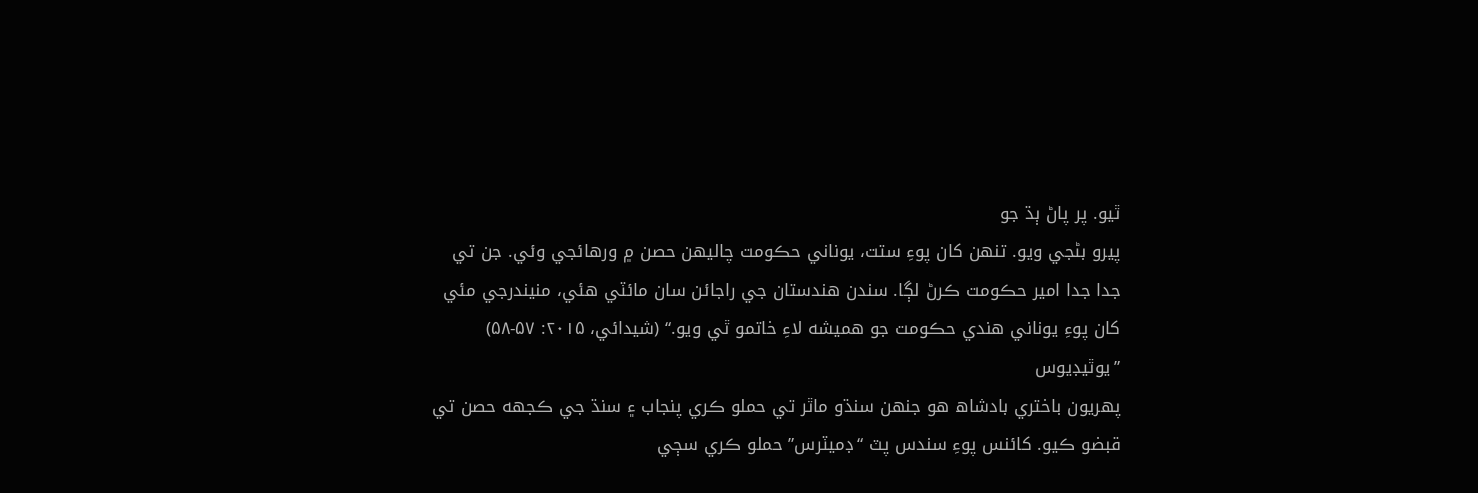ٿيو. پر پاڻ ٻڌ جو
پيرو بڻجي ويو. تنهن کان پوءِ ستت، يوناني حڪومت چاليهن حصن ۾ ورهائجي وئي. جن تي
جدا جدا امير حڪومت ڪرڻ لڳا. سندن هندستان جي راجائن سان مائٽي هئي، منيندرجي مئي
کان پوءِ يوناني هندي حڪومت جو هميشه لاءِ خاتمو ٿي ويو.“ (شيدائي، ۲۰۱۵: ۵۷-۵۸)
”يوٿيڊيوس
پهريون باختري بادشاھ هو جنهن سنڌو ماٿر تي حملو ڪري پنجاب ۽ سنڌ جي ڪجهه حصن تي
قبضو ڪيو. کائنس پوءِ سندس پٽ “ڊميٽرس” حملو ڪري سڄي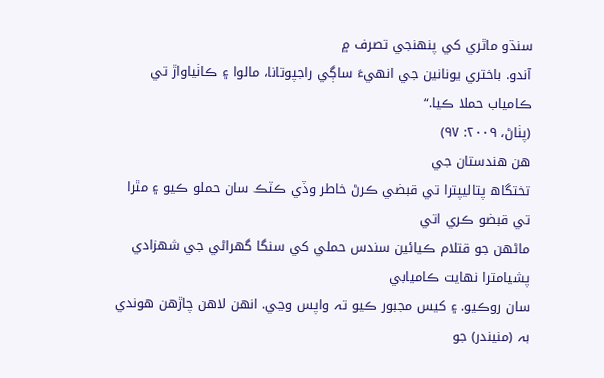سنڌو ماٿري کي پنهنجي تصرف ۾
آندو. باختري يونانين جي انهيءَ ساڳي راجپوتانا، مالوا ۽ ڪاٺياواڙ تي ڪامياب حملا ڪيا.“
(پٺاڻ، ۲۰۰۹: ۹۷)
هن هندستان جي
تختگاھ پتاليپترا تي قبضي ڪرڻ خاطر وڏي ڪٽڪ سان حملو ڪيو ۽ مٿرا تي قبضو ڪري اتي
ماڻهن جو قتلام ڪيائين سندس حملي کي سنگا گهراڻي جي شهزادي پشيامترا نهايت ڪاميابي
سان روڪيو. ۽ کيس مجبور ڪيو تہ واپس وڃي. انهن لاهن چاڙهن هوندي بہ (منيندر) جو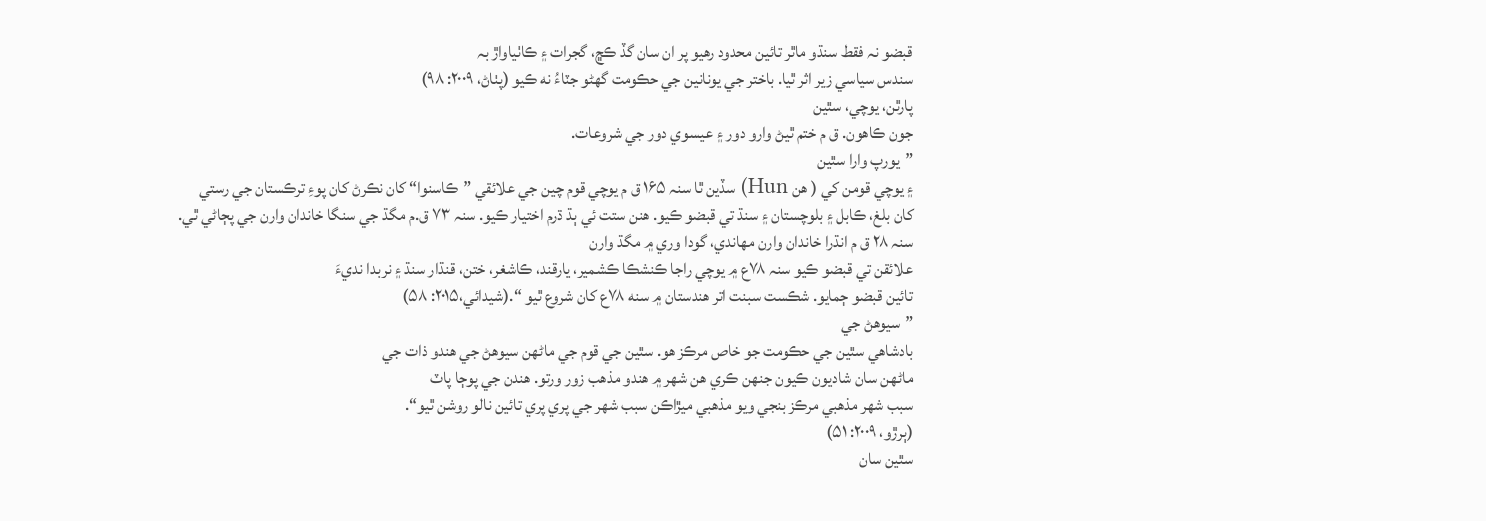قبضو نہ فقط سنڌو ماٿر تائين محدود رهيو پر ان سان گڏ ڪڇ، گجرات ۽ ڪاٺياواڙ بہ
سندس سياسي زير اثر ٿيا. باختر جي يونانين جي حڪومت گهڻو جٽاءُ نه ڪيو (پٺاڻ، ۲۰۰۹: ۹۸)
پارٿن، يوچي، سٿين
جون ڪاهون. ق م ختم ٿيڻ وارو دور ۽ عيسوي دور جي شروعات.
”يورپ وارا سٿين
۽ يوچي قومن کي ( هن Hun) سڏين ٿا سنہ ۱۶۵ ق م يوچي قوم چين جي علائقي ”ڪاسنوا“ کان نڪرڻ کان پوءِ ترڪستان جي رستي
کان بلغ، ڪابل ۽ بلوچستان ۽ سنڌ تي قبضو ڪيو. هنن ستت ئي ٻڌ ڌرم اختيار ڪيو. سنہ ۷۳ ق.م مگڌ جي سنگا خاندان وارن جي پڄاڻي ٿي.
سنہ ۲۸ ق م انڌرا خاندان وارن مهاندي، گودا وري ۾ مگڌ وارن
علائقن تي قبضو ڪيو سنہ ۷۸ع ۾ يوچي راجا ڪنشڪا ڪشمير، يارقند، ڪاشغر، ختن، قنڌار سنڌ ۽ نربدا نديءَ
تائين قبضو ڄمايو. شڪست سبنت اتر هندستان ۾ سنه ۷۸ع کان شروع ٿيو “.(شيدائي،۲۰۱۵: ۵۸)
”سيوهڻ جي
بادشاهي سٿين جي حڪومت جو خاص مرڪز هو. سٿين جي قوم جي ماڻهن سيوهڻ جي هندو ذات جي
ماڻهن سان شاديون ڪيون جنهن ڪري هن شهر ۾ هندو مذهب زور ورتو. هندن جي پوڄا پاٽ
سبب شهر مذهبي مرڪز بنجي ويو مذهبي ميڙاڪن سبب شهر جي پري پري تائين نالو روشن ٿيو“.
(ٻرڙو، ۲۰۰۹: ۵۱)
سٿين سان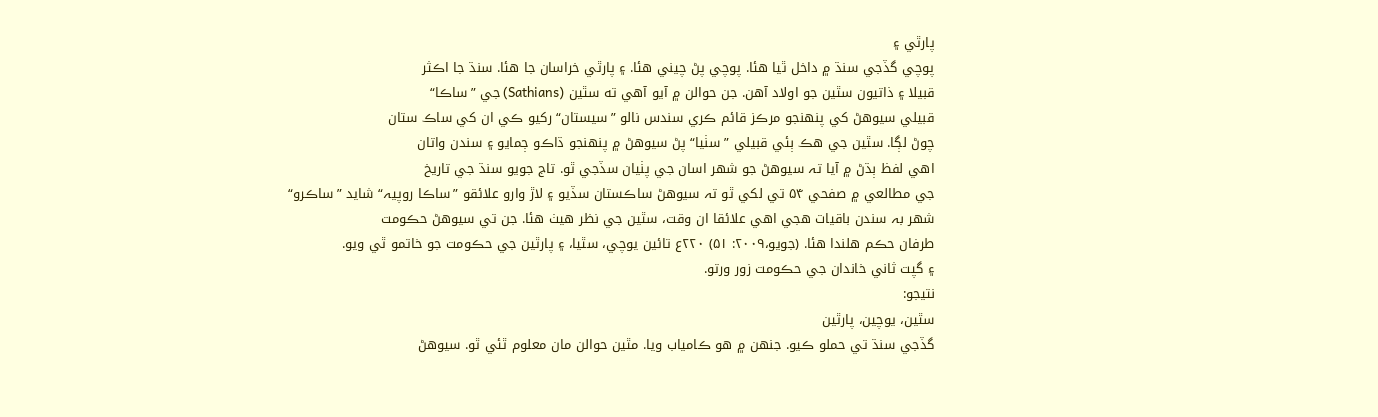پارٿي ۽
پوچي گڏجي سنڌ ۾ داخل ٿيا هئا. پوچي پڻ چيني هئا. ۽ پارٿي خراسان جا هئا. سنڌ جا اڪثر
قبيلا ۽ ذاتيون سٿين جو اولاد آهن. جن حوالن ۾ آيو آهي ته سٿين (Sathians) جي ”ساڪا“
قبيلي سيوهڻ کي پنهنجو مرڪز قائم ڪري سندس نالو ”سيستان“ رکيو ڪي ان کي ساڪ ستان
چوڻ لڳا. سٿين جي هڪ ٻئي قبيلي ”سٺيا“ پڻ سيوهڻ ۾ پنهنجو ڌاڪو ڄمايو ۽ سندن واتان
اهي لفظ ٻڌڻ ۾ آيا تہ سيوهڻ جو شهر اسان جي پٺيان سڏجي ٿو. تاج جويو سنڌ جي تاريخ
جي مطالعي ۾ صفحي ۵۴ تي لکي ٿو تہ سيوهڻ ساڪستان سڏيو ۽ لاڙ وارو علائقو ”ساڪا روپيہ“ شايد ”ساڪرو“
شهر بہ سندن باقيات هجي اهي علائقا ان وقت، سٿين جي نظر هيٺ هئا. جن تي سيوهڻ حڪومت
طرفان حڪم هلندا هئا. (جويو،۲۰۰۹: ۵۱) ۲۲۰ع تائين يوچي، سٿيا، ۽ پارٿين جي حڪومت جو خاتمو ٿي ويو.
۽ گپت ثاني خاندان جي حڪومت زور ورتو.
نتيجو:
سٿين، يوچين، پارٿين
گڏجي سنڌ تي حملو ڪيو. جنهن ۾ هو ڪامياب ويا. مٿين حوالن مان معلوم ٿئي ٿو. سيوهڻ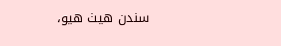سندن هيٺ هيو،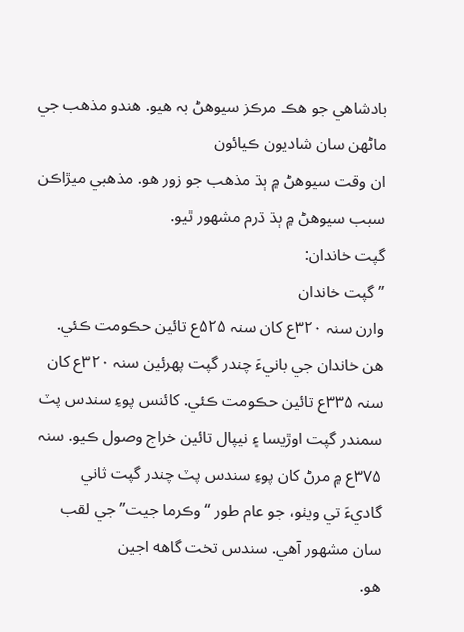بادشاهي جو هڪ مرڪز سيوهڻ بہ هيو. هندو مذهب جي ماڻهن سان شاديون ڪيائون
ان وقت سيوهڻ ۾ ٻڌ مذهب جو زور هو. مذهبي ميڙاڪن سبب سيوهڻ ۾ ٻڌ ڌرم مشهور ٿيو.
گپت خاندان:
”گپت خاندان
وارن سنہ ۳۲۰ع کان سنہ ۵۲۵ع تائين حڪومت ڪئي. هن خاندان جي بانيءَ چندر گپت پهرئين سنہ ۳۲۰ع کان سنہ ۳۳۵ع تائين حڪومت ڪئي. کائنس پوءِ سندس پٽ
سمندر گپت اوڙيسا ۽ نيپال تائين خراج وصول ڪيو. سنہ ۳۷۵ع ۾ مرڻ کان پوءِ سندس پٽ چندر گپت ثاني
گاديءَ تي ويٺو، جو عام طور “وڪرما جيت” جي لقب سان مشهور آهي. سندس تخت گاهه اجين
هو.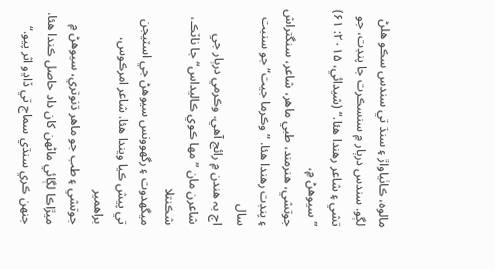مالوه، ڪاٺياواڙ ۽ سنڌ تي سندس سڪو هلڻ لڳو. سندس درٻار ۾ سنسڪرت جا پنڊت، جو
تشي ۽ شاعر رهندا هئا.“ (شيدائي، ۲۰۱۵: ۶۱)
”سيوهڻ ۾،
جوتشي، هنرمند، طبي ماهر، شاعر، سنگتراش ۽ پنڊت رهندا هئا. ”وڪرما جيت“ جو سنبت سال
اڄ بہ هندن ۾ رائج آهي. وڪرمي درٻار جي شاعرن مان ”مها ڪوي ڪاليداس“ جا ناٽڪ، شڪنتلا
ميگهدوت ۽ رگهوونس سيوهڻ جي اسٽيجن تي پيش ڪيا ويندا هئا. شاعر امرڪوس، براهمير
جوتشي ۽ طب جو ماهر ڌنوتري، سيوهڻ ۾ ميڙاڪا لڳائي ماڻهن کان داد حاصل ڪندا هئا.
جنهن ڪري سنڌي سماج تي ڏاڍو اثر پيو.“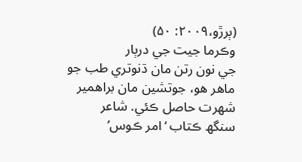(ٻرڙو،۲۰۰۹: ۵۰)
وڪرما جيت جي درٻار
جي نون رتن مان ڌنوتري طب جو ماهر هو، جوتشين مان براهمير شهرت حاصل ڪئي. شاعر
سنگھ ڪتاب ‘امر ڪوس’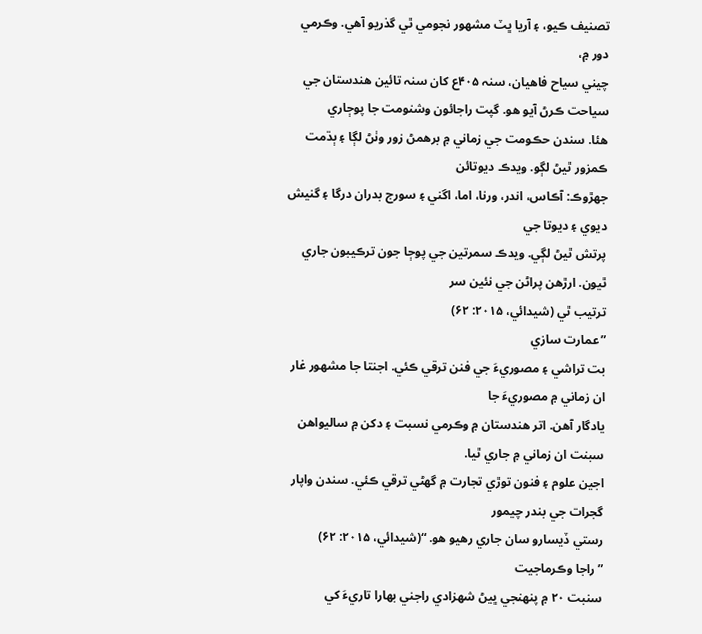تصنيف ڪيو، ۽ آريا ڀٽ مشهور نجومي ٿي گذريو آهي. وڪرمي دور ۾،
چيني سياح فاهيان، سنہ ۴۰۵ع کان سنہ تائين هندستان جي سياحت ڪرڻ آيو هو. گپت راجائون وشنومت جا پوڄاري
هئا. سندن حڪومت جي زماني ۾ برهمڻ زور وٺڻ لڳا ۽ ٻڌمت ڪمزور ٿيڻ لڳو. ويدڪ ديوتائن
جهڙوڪ: آڪاس، اندر، ورنا، اما، اگني ۽ سورج بدران درگا ۽ گنيش ديوي ۽ ديوتا جي
پرتش ٿيڻ لڳي. ويدڪ سمرتين جي پوڄا جون ترڪيبون جاري ٿيون. ارڙهن پراڻن جي نئين سر
ترتيب ٿي (شيدائي، ۲۰۱۵: ۶۲)
”عمارت سازي
بت تراشي ۽ مصوريءَ جي فنن ترقي ڪئي. اجنتا جا مشهور غار ان زماني ۾ مصوريءَ جا
يادگار آهن. اتر هندستان ۾ وڪرمي نسبت ۽ دکن ۾ ساليواهن سبنت ان زماني ۾ جاري ٿيا.
اجين علوم ۽ فنون توڙي تجارت ۾ گهڻي ترقي ڪئي. سندن واپار گجرات جي بندر چيمور
رستي ڏيسارو سان جاري رهيو هو. “(شيدائي، ۲۰۱۵: ۶۲)
”راجا وڪرماجيت
سنبت ۲۰ ۾ پنهنجي ڀيڻ شهزادي راجني بهارا تاريءَ کي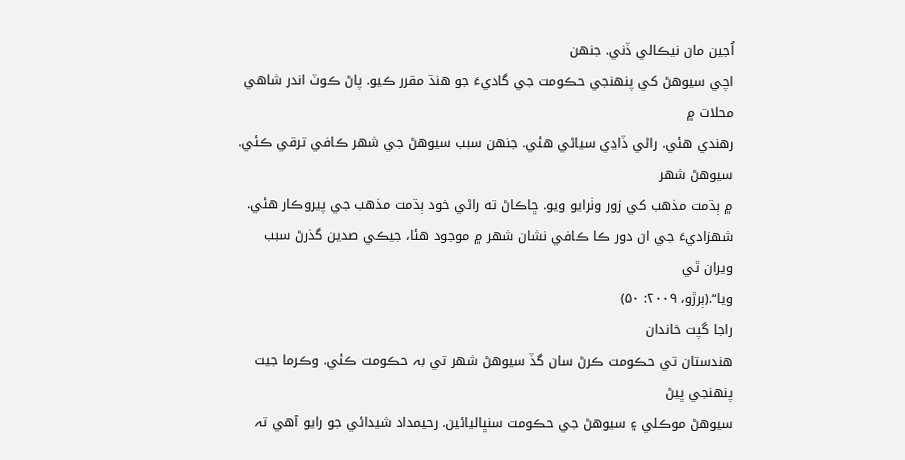اُجين مان نيڪالي ڏني. جنهن
اچي سيوهڻ کي پنهنجي حڪومت جي گاديءَ جو هنڌ مقرر ڪيو. پاڻ ڪوٽ اندر شاهي محلات ۾
رهندي هئي. راڻي ڏاڍي سياڻي هئي. جنهن سبب سيوهڻ جي شهر ڪافي ترقي ڪئي. سيوهڻ شهر
۾ ٻڌمت مذهب کي زور وٺرايو ويو. ڇاڪاڻ ته راڻي خود ٻڌمت مذهب جي پيروڪار هئي.
شهزاديءَ جي ان دور ڪا ڪافي نشان شهر ۾ موجود هئا، جيڪي صدين گذرڻ سبب ويران ٿي
ويا“.(ٻرڙو، ۲۰۰۹: ۵۰)
راجا گپت خاندان
هندستان تي حڪومت ڪرڻ سان گڏ سيوهڻ شهر تي بہ حڪومت ڪئي. وڪرما جيت پنهنجي ڀيڻ
سيوهڻ موڪلي ۽ سيوهڻ جي حڪومت سنڀاليائين. رحيمداد شيدائي جو رايو آهي تہ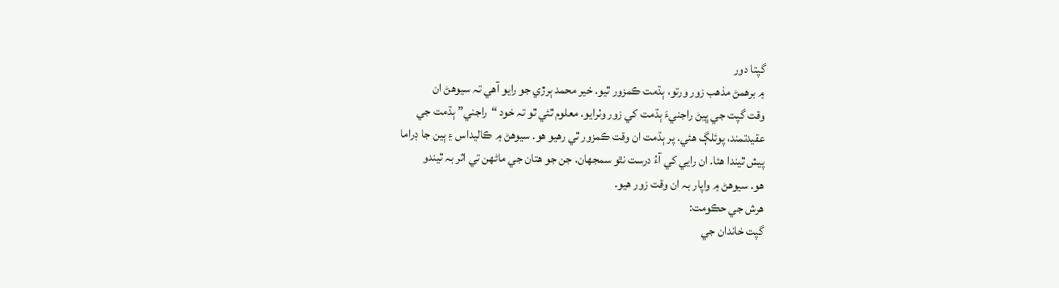گپتا دور
۾ برهمڻ مذهب زور ورتو، ٻڌمت ڪمزور ٿيو. خير محمد ٻرڙي جو رايو آهي تہ سيوهڻ ان
وقت گپت جي ڀيڻ راجنيءَ ٻڌمت کي زور وٺرايو. معلوم ٿئي ٿو تہ خود “راجني” ٻڌمت جي
عقيدتمند، پوئلڳ هئي. پر ٻڌمت ان وقت ڪمزور ٿي رهيو هو. سيوهڻ ۾ ڪاليداس ۽ ٻين جا ڊراما
پيش ٿيندا هئا. ان رايي کي آءُ درست نٿو سمجهان. جن جو هتان جي ماڻهن تي اثر بہ ٿيندو
هو. سيوهڻ ۾ واپار بہ ان وقت زور هيو.
هرش جي حڪومت:
گپت خاندان جي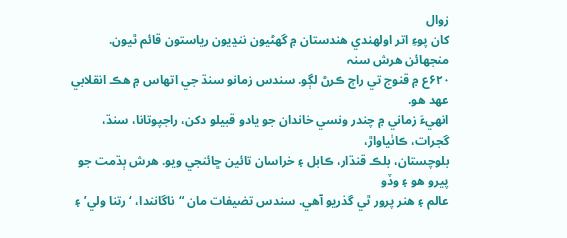زوال
کان پوءِ اتر اولهندي هندستان ۾ گهڻيون ننڍيون رياستون قائم ٿيون. منجهائن هرش سنہ
۶۲۰ع ۾ قنوج تي راڄ ڪرڻ لڳو. سندس زمانو سنڌ جي اتهاس ۾ هڪ انقلابي عهد هو.
انهيءَ زماني ۾ چندر ونسي خاندان جو يادو قبيلو دکن، راجپوتانا، سنڌ، گجرات، ڪاٺياواڙ،
بلوچستان، بلڪ قنڌار، ڪابل ۽ خراسان تائين ڇائنجي ويو. هرش ٻڌمت جو پيرو هو ۽ وڏو
عالم ۽ هنر پرور ٿي گذريو آهي. سندس تضيفات مان “ناگانندا، ‘رتنا ولي’ ۽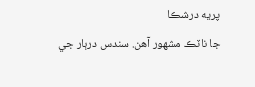پريه درشڪا
جا ناٽڪ مشهور آهن. سندس درٻار جي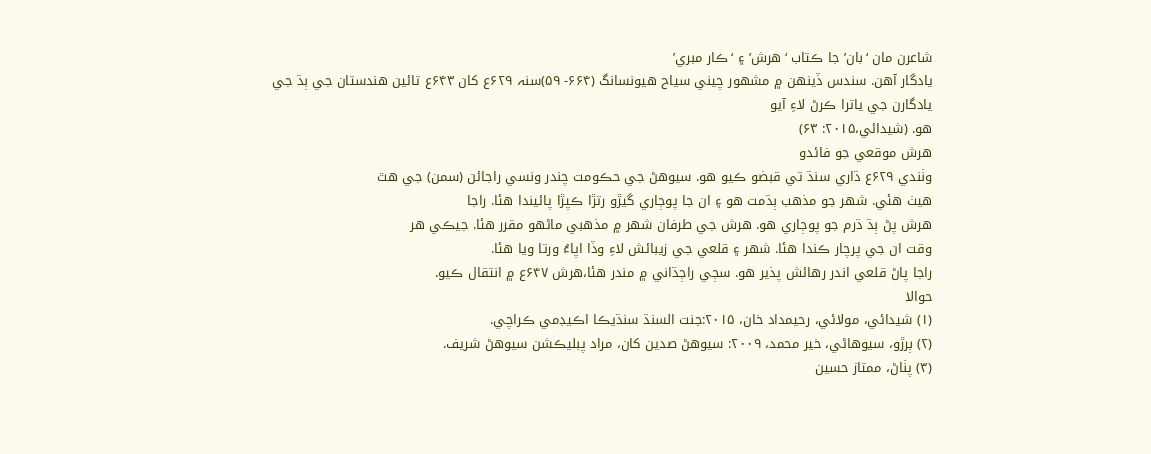شاعرن مان ‘بان’ جا ڪتاب ‘هرش’ ۽ ‘ڪار مبري’
يادگار آهن. سندس ڏينهن ۾ مشهور چيني سياح هيونسانگ (۶۶۴- ۵۹)سنہ ۶۲۹ع کان ۶۴۳ع تائين هندستان جي ٻڌ جي يادگارن جي ياترا ڪرڻ لاءِ آيو
هو. (شيدائي،۲۰۱۵: ۶۳)
هرش موقعي جو فائدو
وٺندي ۶۲۹ع ڌاري سنڌ تي قبضو ڪيو هو. سيوهڻ جي حڪومت چندر ونسي راجائن (سمن) جي هٿ
هيٺ هئي. شهر جو مذهب ٻڌمت هو ۽ ان جا پوڄاري گيڙو رتڙا ڪپڙا پائيندا هئا. راجا
هرش پڻ ٻڌ ڌرم جو پوڄاري هو. هرش جي طرفان شهر ۾ مذهبي ماڻهو مقرر هئا. جيڪي هر
وقت ان جي پرچار ڪندا هئا. شهر ۽ قلعي جي زيبائش لاءِ وڏا اپاءُ ورتا ويا هئا.
راجا پاڻ قلعي اندر رهائش پذير هو. سڄي راڄڌاني ۾ مندر هئا،هرش ۶۴۷ع ۾ انتقال ڪيو.
حوالا
(۱) شيدائي، مولائي، رحيمداد خان، ۲۰۱۵:جنت السنڌ سنڌيڪا اڪيڊمي ڪراچي.
(۲) ٻرڙو، سيوهاڻي، خير محمد، ۲۰۰۹: سيوهڻ صدين کان، مراد پبليڪشن سيوھڻ شريف.
(۳) پٺاڻ، ممتاز حسين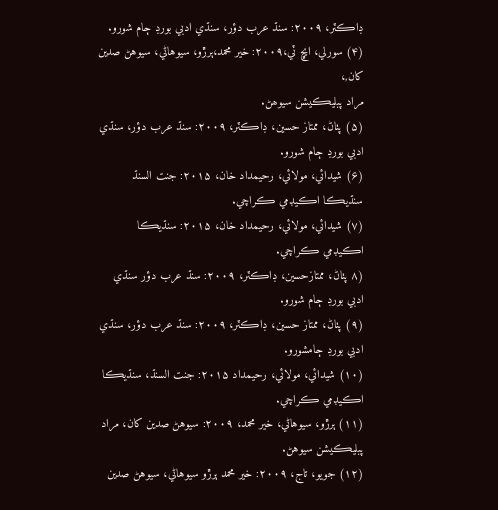ڊاڪٽر، ۲۰۰۹: سنڌ عرب دؤر، سنڌي ادبي بورڊ ڄام شورو.
(۴) سورلي، ايڇ ٽي،۲۰۰۹: خير محمد،ٻرڙو، سيوهاڻي، سيوهڻ صدين کان,،
مراد پبليڪيشن سيوھڻ.
(۵) پٺاڻ، ممتاز حسين، ڊاڪٽر، ۲۰۰۹: سنڌ عرب دؤر، سنڌي ادبي بورڊ ڄام شورو.
(۶) شيدائي، مولائي، رحيمداد خان، ۲۰۱۵: جنت السنڌ سنڌيڪا اڪيڊمي ڪراچي.
(۷) شيدائي، مولائي، رحيمداد خان، ۲۰۱۵: سنڌيڪا اڪيڊمي ڪراچي.
(۸ پٺاڻ، ممتازحسين، ڊاڪٽر، ۲۰۰۹: سنڌ عرب دؤر سنڌي ادبي بورڊ ڄام شورو.
(۹) پٺاڻ، ممتاز حسين، ڊاڪٽر، ۲۰۰۹: سنڌ عرب دؤر، سنڌي ادبي بورڊ ڄامشورو.
(۱۰) شيدائي، مولائي، رحيمداد ۲۰۱۵: جنت السنڌ، سنڌيڪا اڪيڊمي ڪراچي.
(۱۱) ٻرڙو، سيوهاڻي، خير محمد، ۲۰۰۹: سيوهڻ صدين کان، مراد پبليڪيشن سيوهڻ.
(۱۲) جويو، تاج، ۲۰۰۹: خير محمد ٻرڙو سيوهاڻي، سيوهڻ صدين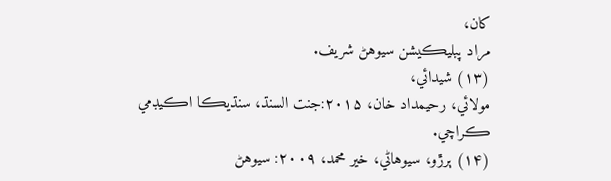کان،
مراد پبليڪيشن سيوهڻ شريف.
(۱۳) شيدائي،
مولائي، رحيمداد خان، ۲۰۱۵:جنت السنڌ، سنڌيڪا اڪيڊمي ڪراچي.
(۱۴) ٻرڙو، سيوهاڻي، خير محمد، ۲۰۰۹: سيوهڻ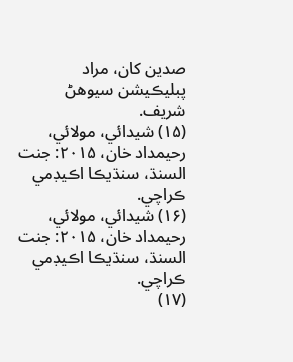صدين کان، مراد پبليڪيشن سيوهڻ
شريف.
(۱۵) شيدائي، مولائي، رحيمداد خان، ۲۰۱۵: جنت السنڌ، سنڌيڪا اڪيڊمي ڪراچي.
(۱۶) شيدائي، مولائي، رحيمداد خان، ۲۰۱۵: جنت السنڌ، سنڌيڪا اڪيڊمي ڪراچي.
(۱۷)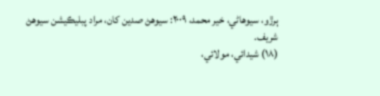ٻرڙو، سيوهاڻي، خير محمد، ۲۰۰۹: سيوهڻ صدين کان، مراد پبليڪيشن سيوهڻ
شريف.
(۱۸) شيدائي، مولائي،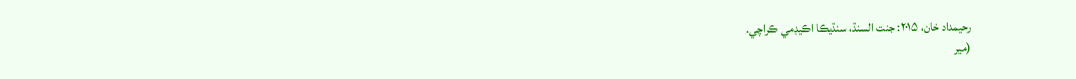رحيمداد خان، ۲۰۱۵: جنت السنڌ، سنڌيڪا اڪيڊمي ڪراچي.
(مير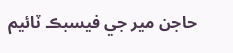حاجن مير جي فيسبڪ ٽائيم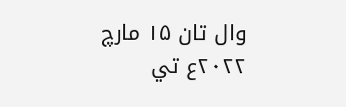وال تان ۱۵ مارچ ۲۰۲۲ع تي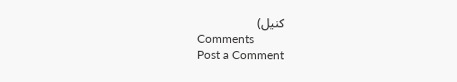کنيل)
Comments
Post a Comment